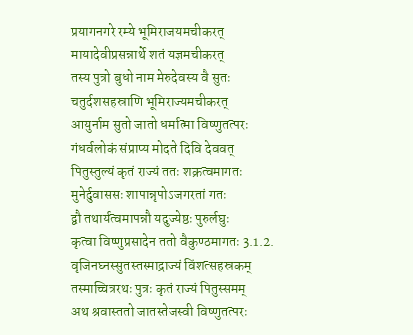प्रयागनगरे रम्ये भूमिराजयमचीकरत्
मायादेवीप्रसन्नार्थे शतं यज्ञमचीकरत्
तस्य पुत्रो बुधो नाम मेरुदेवस्य वै सुतः
चतुर्दशसहस्राणि भूमिराज्यमचीकरत्
आयुर्नाम सुतो जातो धर्मात्मा विष्णुतत्परः
गंधर्वलोकं संप्राप्य मोदते दिवि देववत्
पितुस्तुल्यं कृतं राज्यं ततः शक्रत्वमागतः
मुनेर्दुवाससः शापान्नृपोऽजगरतां गतः
द्वौ तथार्यत्वमापन्नौ यदुज्येष्ठः पुरुर्लघुः
कृत्वा विष्णुप्रसादेन ततो वैकुण्ठमागतः 3.1.2.
वृजिनघ्नस्सुतस्तस्माद्राज्यं विंशत्सहस्रकम्
तस्माच्चित्ररथः पुत्रः कृतं राज्यं पितुस्समम्
अथ श्रवास्ततो जातस्तेजस्वी विष्णुतत्परः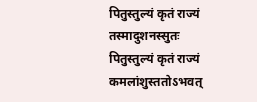पितुस्तुल्यं कृतं राज्यं तस्मादुशनस्सुतः
पितुस्तुल्यं कृतं राज्यं कमलांशुस्ततोऽभवत्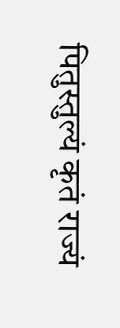पितुस्तुल्यं कृतं राज्यं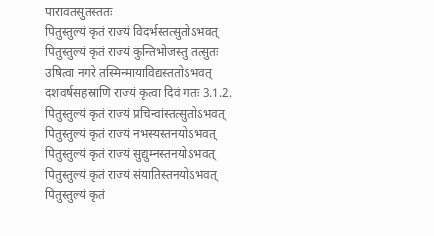पारावतसुतस्ततः
पितुस्तुल्यं कृतं राज्यं विदर्भस्तत्सुतोऽभवत्
पितुस्तुल्यं कृतं राज्यं कुन्तिभोजस्तु तत्सुतः
उषित्वा नगरे तस्मिन्मायाविद्यस्ततोऽभवत्
दशवर्षसहस्राणि राज्यं कृत्वा दिवं गतः 3.1.2.
पितुस्तुल्यं कृतं राज्यं प्रचिन्वांस्तत्सुतोऽभवत्
पितुस्तुल्यं कृतं राज्यं नभस्यस्तनयोऽभवत्
पितुस्तुल्यं कृतं राज्यं सुद्युम्नस्तनयोऽभवत्
पितुस्तुल्यं कृतं राज्यं संयातिस्तनयोऽभवत्
पितुस्तुल्यं कृतं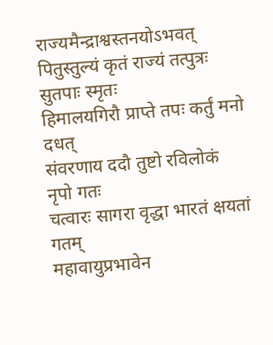राज्यमैन्द्राश्वस्तनयोऽभवत्
पितुस्तुल्यं कृतं राज्यं तत्पुत्रः सुतपाः स्मृतः
हिमालयगिरौ प्राप्ते तपः कर्तुं मनो दधत्
संवरणाय ददौ तुष्टो रविलोकं नृपो गतः
चत्वारः सागरा वृद्धा भारतं क्षयतां गतम्
महावायुप्रभावेन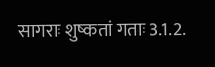सागराः शुष्कतां गताः 3.1.2.